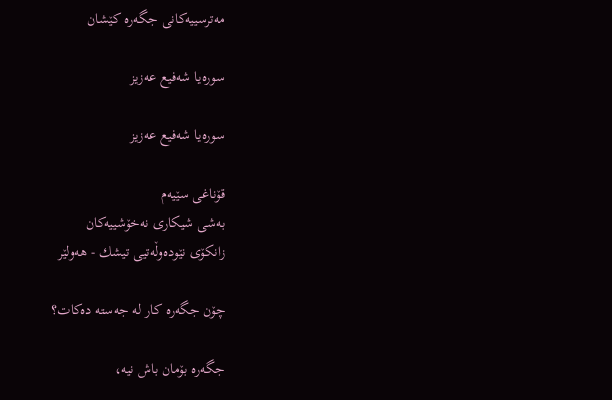مەترسیيەکانی جگەرە کێشان

سورەیا شەفیع عەزیز

سورەیا شەفیع عەزیز

قۆناغی سێیەم
بەشی شیکاری نەخۆشییەکان
زانكۆی نێودەوڵەتیی تیشك - هەولێر

چۆن جگەرە کار لە جەستە دەکات؟

جگەرە بۆمان باش نیە،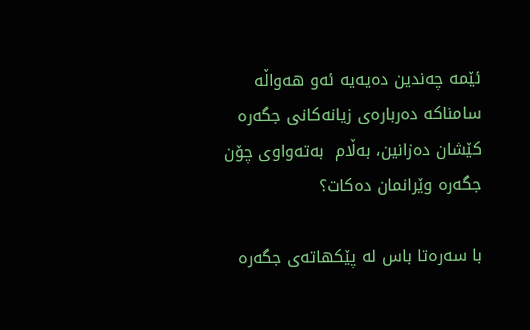ئێمە چەندین دەیەیە ئەو هەواڵە سامناکە دەربارەی زیانەکانی جگەرە کێشان دەزانین، بەڵام  بەتەواوی چۆن جگەرە وێرانمان دەکات؟

با سەرەتا باس لە پێکهاتەی جگەرە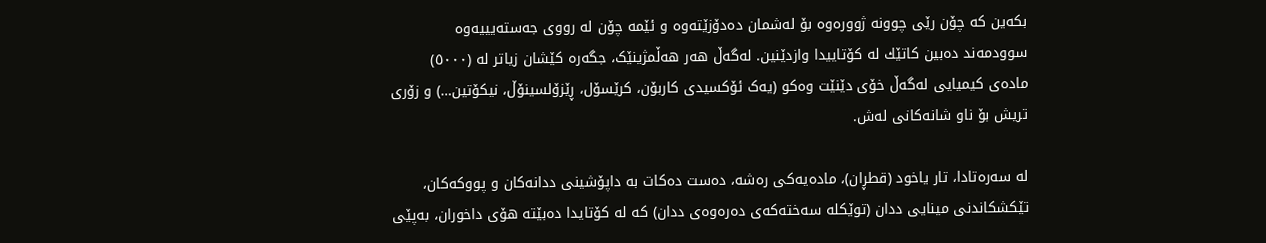بکەین کە چۆن رێی چوونە ژوورەوە بۆ لەشمان دەدۆزێتەوە و ئێمە چۆن لە رووی جەستەیییەوە سوودمەند دەبین کاتێك لە کۆتاییدا وازدێنین. لەگەڵ هەر هەڵمژینێک، جگەرە کێشان زیاتر لە (٥٠٠٠) مادەی کیمیایی لەگەڵ خۆی دێنێت وەکو (یەک ئۆکسیدی کاربۆن، کرێسۆل، ڕێزۆلسینۆڵ، نیکۆتین…) و زۆری تریش بۆ ناو شانەکانی لەش.

لە سەرەتادا، تار یاخود (قطڕان)، مادەیەکی رەشە، دەست دەکات بە داپۆشینی ددانەکان و پووکەکان، تێکشکاندنی مینایی ددان (توێکلە سەختەکەی دەرەوەی ددان) کە لە کۆتایدا دەبێتە هۆی داخوران، بەپێی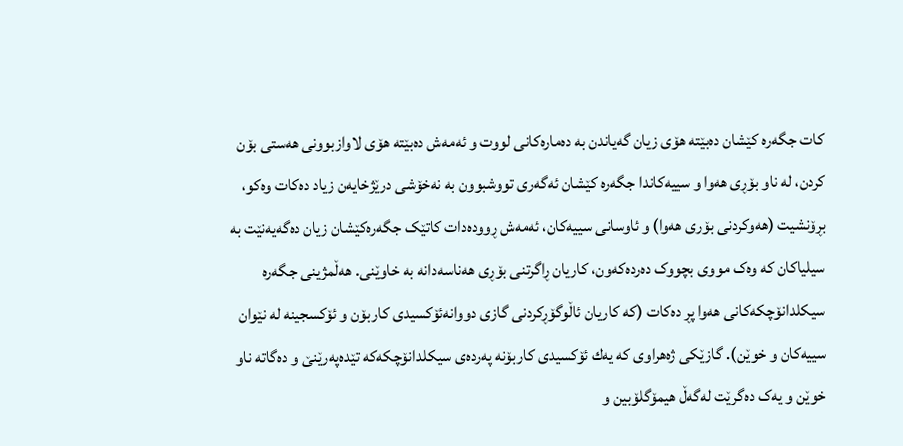کات جگەرە کێشان دەبێتە هۆی زیان گەیاندن بە دەمارەکانی لووت و ئەمەش دەبێتە هۆی لاوازبوونی هەستی بۆن کردن، لە ناو بۆڕی هەوا و سییەکاندا جگەرە کێشان ئەگەری تووشبوون بە نەخۆشی درێژخایەن زیاد دەکات وەکو، بڕۆنشیت (هەوکردنی بۆری هەوا) و ئاوسانی سییەکان، ئەمەش ڕوودەدات کاتێک جگەرەکێشان زیان دەگەیەنێت بە سیلیاکان کە وەک مووی بچووک دەردەکەون، کاریان ڕاگرتنی بۆڕی هەناسەدانە بە خاوێنی. هەڵمژینی جگەرە سیکلدانۆچکەکانی هەوا پڕ دەکات (کە کاریان ئاڵوگۆڕکردنی گازی دووانەئۆکسیدی کاربۆن و ئۆکسجینە لە نێوان سییەکان و خوێن). گازێکی ژەهراوی کە یەك ئۆكسیدی کاربۆنە پەردەی سیکلدانۆچکەکە تێدەپەرێنێ و دەگاتە ناو خوێن و یەک دەگرێت لەگەڵ هیمۆگلۆبین و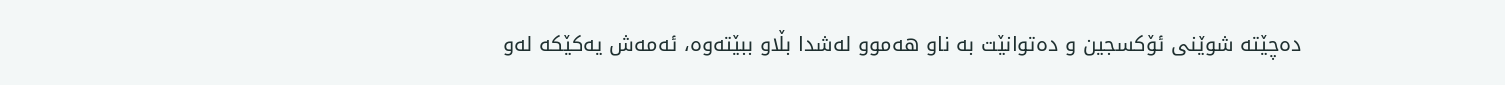دەچێتە شوێنی ئۆکسجین و دەتوانێت بە ناو هەموو لەشدا بڵاو ببێتەوە، ئەمەش یەکێکە لەو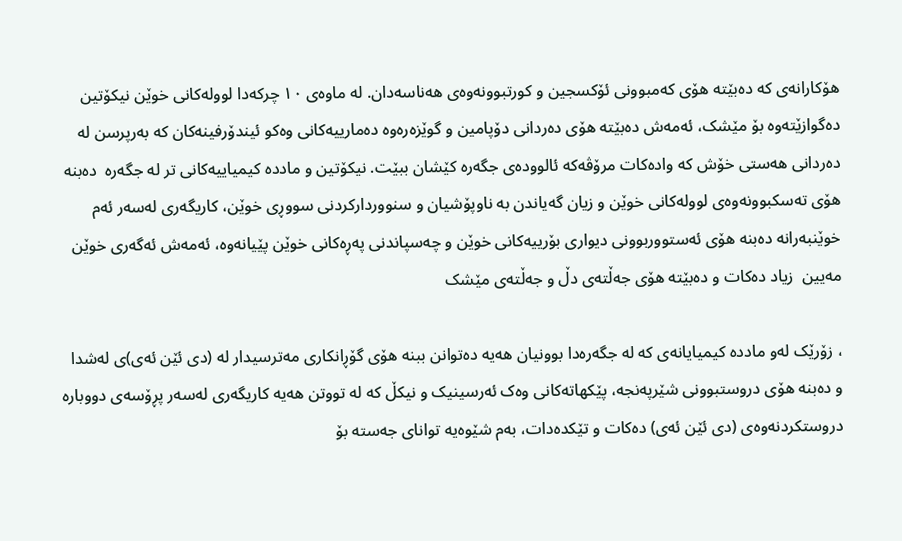هۆکارانەی کە دەبێتە هۆی کەمبوونی ئۆکسجین و کورتبوونەوەی هەناسەدان. لە ماوەی ١٠ چرکەدا لوولەکانی خوێن نیکۆتین دەگوازێتەوە بۆ مێشک، ئەمەش دەبێتە هۆی دەردانی دۆپامین و گوێزەرەوە دەمارییەکانی وەکو ئیندۆرفینەکان کە بەرپرسن لە دەردانی هەستی خۆش کە وادەکات مرۆڤەکە ئالوودەی جگەرە کێشان ببێت. نیکۆتین و ماددە کیمیاییەکانی تر لە جگەرە  دەبنە هۆی تەسکبوونەوەی لوولەکانی خوێن و زیان گەیاندن بە ناوپۆشیان و سنووردارکردنی سووڕی خوێن، کاریگەری لەسەر ئەم خوێنبەرانە دەبنە هۆی ئەستووربوونی دیواری بۆرییەکانی خوێن و چەسپاندنی پەڕەکانی خوێن پێیانەوە، ئەمەش ئەگەری خوێن مەیین  زیاد دەکات و دەبێتە هۆی جەڵتەی دڵ و جەڵتەی مێشک

، زۆرێک لەو ماددە کیمیایانەی کە لە جگەرەدا بوونیان هەیە دەتوانن ببنە هۆی گۆڕانکاری مەترسیدار لە (دی ئێن ئەی)ی لەشدا و دەبنە هۆی دروستبوونی شێرپەنجە، پێکهاتەکانی وەک ئەرسینیک و نیکڵ کە لە تووتن هەیە کاریگەری لەسەر پڕۆسەی دووبارە دروستکردنەوەی (دی ئێن ئەی) دەکات و تێکدەدات، بەم شێوەیە توانای جەستە بۆ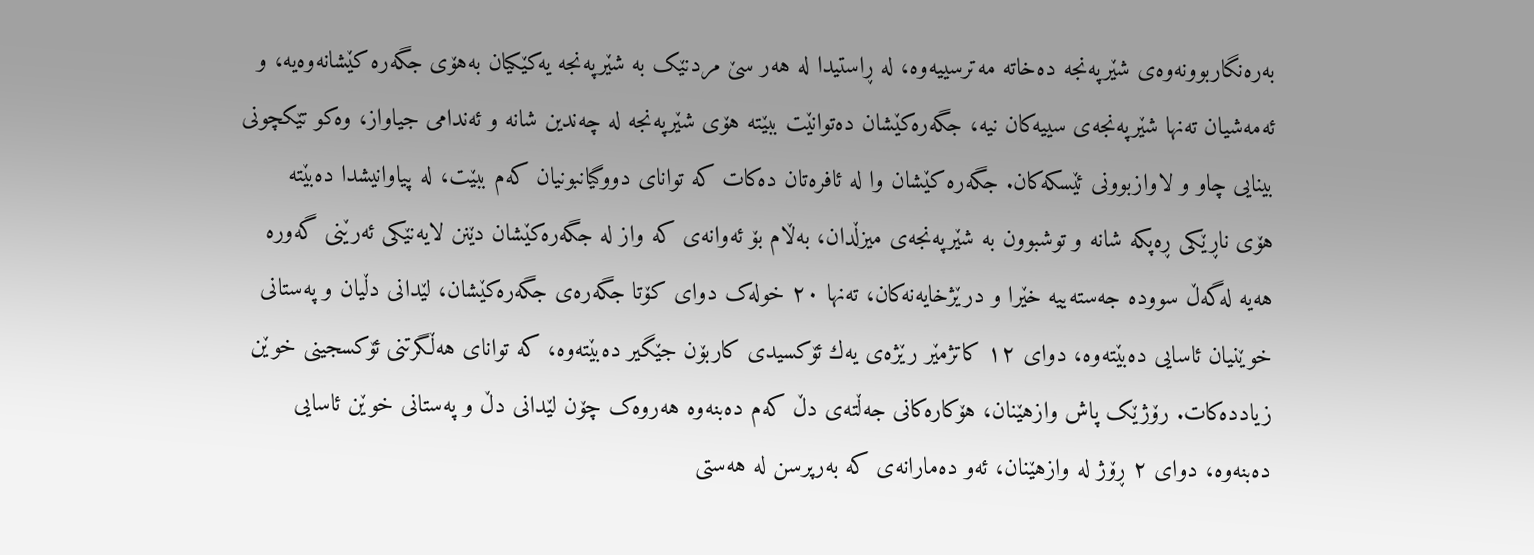بەرەنگاربوونەوەی شێرپەنجە دەخاتە مەترسییەوە، لە ڕاستیدا لە هەر سێ مردنێک بە شێرپەنجە یەکێکیان بەهۆی جگەرە کێشانەوەیە، و ئەمەشیان تەنها شێرپەنجەی سییەکان نیە، جگەرەکێشان دەتوانێت ببێتە هۆی شێرپەنجە لە چەندین شانە و ئەندامی جیاواز، وەکو تێکچونی بینایی چاو و لاوازبوونی ئێسکەکان. جگەرە کێشان وا لە ئافرەتان دەکات کە توانای دووگیانبونیان کەم ببێت، لە پیاوانیشدا دەبێتە هۆی ناڕێکی ڕەپکە شانە و توشبوون بە شێرپەنجەی میزڵدان، بەڵام بۆ ئەوانەی کە واز لە جگەرەکێشان دێنن لایەنێکی ئەرێنی گەورە هەیە لەگەڵ سوودە جەستەییە خێرا و درێژخایەنەکان، تەنها ٢٠ خولەک دوای کۆتا جگەرەی جگەرەکێشان، لێدانی دڵیان و پەستانی خوێنیان ئاسایی دەبێتەوە، دوای ١٢ کاتژمێر رێژەی یەك ئۆكسیدی کاربۆن جێگیر دەبێتەوە، کە توانای هەڵگرتنی ئۆکسجینی خوێن زیاددەکات. رۆژێک پاش وازهێنان، هۆکارەکانی جەڵتەی دڵ کەم دەبنەوە هەروەک چۆن لێدانی دڵ و پەستانی خوێن ئاسایی دەبنەوە، دوای ٢ ڕۆژ لە وازهێنان، ئەو دەمارانەی کە بەرپرسن لە هەستی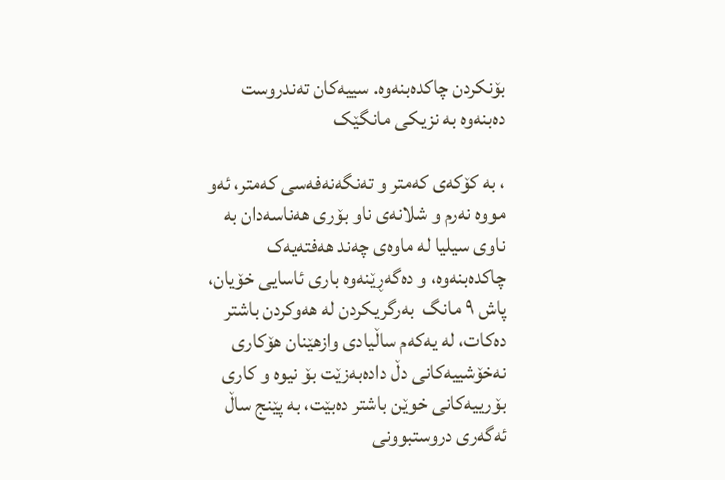بۆنکردن چاکدەبنەوە. سییەکان تەندروست دەبنەوە بە نزیکی مانگێک

، بە کۆکەی کەمتر و تەنگەنەفەسی کەمتر، ئەو مووە نەرم و شلانەی ناو بۆری هەناسەدان بە ناوی سیلیا لە ماوەی چەند هەفتەیەک چاکدەبنەوە، و دەگەڕێنەوە باری ئاسایی خۆیان، پاش ٩ مانگ  بەرگریکردن لە هەوکردن باشتر دەکات، لە یەکەم ساڵیادی وازهێنان هۆکاری نەخۆشییەکانی دڵ دادەبەزێت بۆ نیوە و کاری بۆرییەکانی خوێن باشتر دەبێت، بە پێنج ساڵ ئەگەری دروستبوونی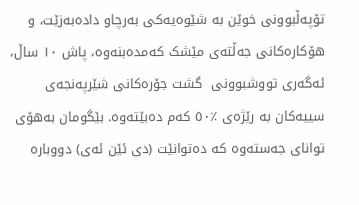تۆپەڵبوونی خوێن بە شێوەیەکی بەرچاو دادەبەزێت، و هۆکارەکانی جەڵتەی مێشک کەمدەبنەوە، پاش ١٠ ساڵ، ئەگەری تووشبوونی  گشت جۆرەکانی شێرپەنجەی سییەکان بە رێژەی ٪٥٠ کەم دەبێتەوە. بێگومان بەهۆی توانای جەستەوە کە دەتوانێت (دی ئێن ئەی) دووبارە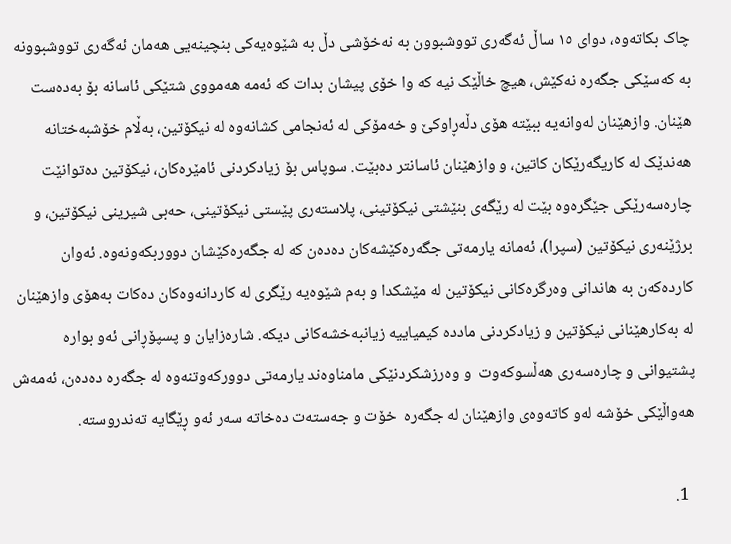چاک بکاتەوە، دوای ١٥ ساڵ ئەگەری تووشبوون بە نەخۆشی دڵ بە شێوەیەکی بنچینەیی هەمان ئەگەری تووشبوونە بە کەسێکی جگەرە نەکێش، هیچ خاڵێک نیە کە وا خۆی پیشان بدات کە ئەمە هەمووی شتێکی ئاسانە بۆ بەدەست هێنان. وازهێنان لەوانەیە ببێتە هۆی دڵەڕاوکێ و خەمۆکی لە ئەنجامی کشانەوە لە نیکۆتین، بەڵام خۆشبەختانە هەندێک لە کاریگەرێکان کاتین، و وازهێنان ئاسانتر دەبێت. سوپاس بۆ زیادکردنی ئامێرەکان، نیکۆتین دەتوانێت چارەسەرێکی جێگرەوە بێت لە رێگەی بنێشتی نیکۆتینی، پلاستەری پێستی نیکۆتینی، ‌‌‌حەبی شیرینی نیکۆتین، و برژێنەری نیکۆتین (سپرا)، ئەمانە یارمەتی جگەرەکێشەکان دەدەن کە لە جگەرەکێشان دووربکەونەوە. ئەوان کاردەکەن بە هاندانی وەرگرەکانی نیکۆتین لە مێشکدا و بەم شێوەیە رێگری لە کاردانەوەکان دەکات بەهۆی وازهێنان لە بەکارهێنانی نیکۆتین و زیادکردنی ماددە کیمیاییە زیانبەخشەکانی دیکە. شارەزایان و پسپۆڕانی ئەو بوارە  پشتیوانی و چارەسەری هەڵسوکەوت  و وەرزشکردنێکی مامناوەند یارمەتی دوورکەوتنەوە لە جگەرە دەدەن، ئەمەش هەواڵێکی خۆشە لەو کاتەوەی وازهێنان لە جگەرە  خۆت و جەستەت دەخاتە سەر ئەو ڕێگایە تەندروستە.

  1.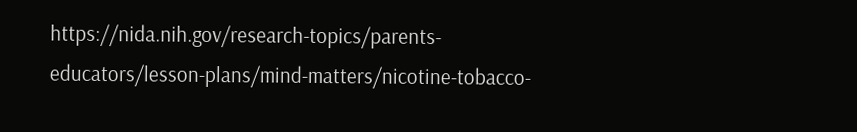https://nida.nih.gov/research-topics/parents-educators/lesson-plans/mind-matters/nicotine-tobacco-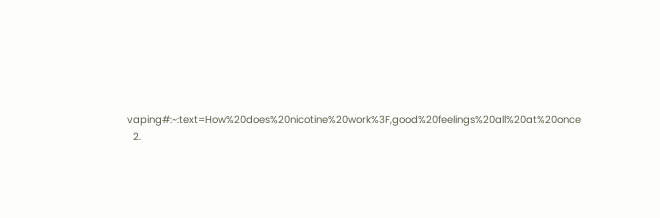vaping#:~:text=How%20does%20nicotine%20work%3F,good%20feelings%20all%20at%20once
  2.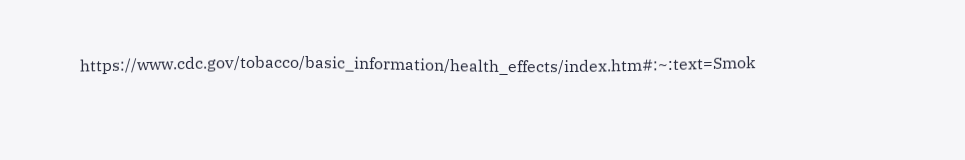https://www.cdc.gov/tobacco/basic_information/health_effects/index.htm#:~:text=Smok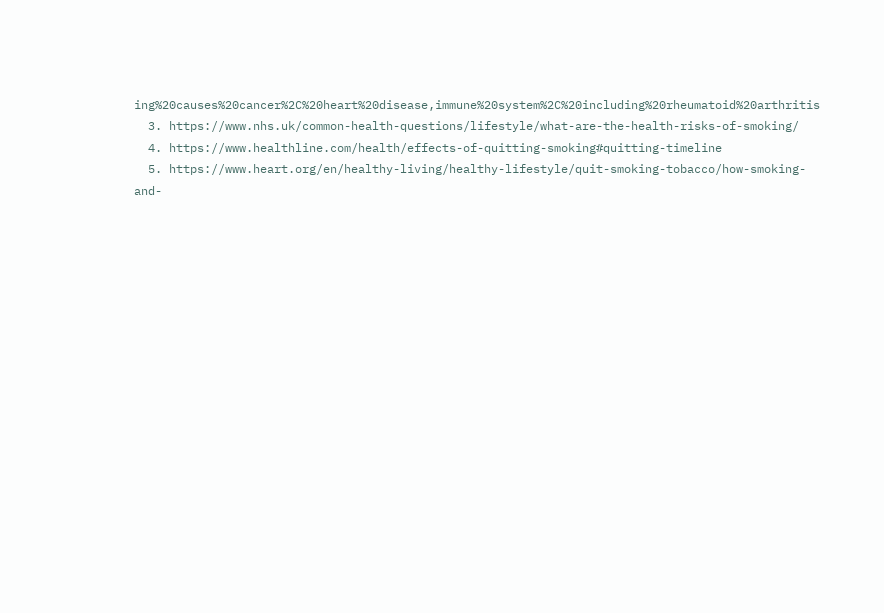ing%20causes%20cancer%2C%20heart%20disease,immune%20system%2C%20including%20rheumatoid%20arthritis
  3. https://www.nhs.uk/common-health-questions/lifestyle/what-are-the-health-risks-of-smoking/
  4. https://www.healthline.com/health/effects-of-quitting-smoking#quitting-timeline
  5. https://www.heart.org/en/healthy-living/healthy-lifestyle/quit-smoking-tobacco/how-smoking-and-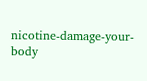nicotine-damage-your-body